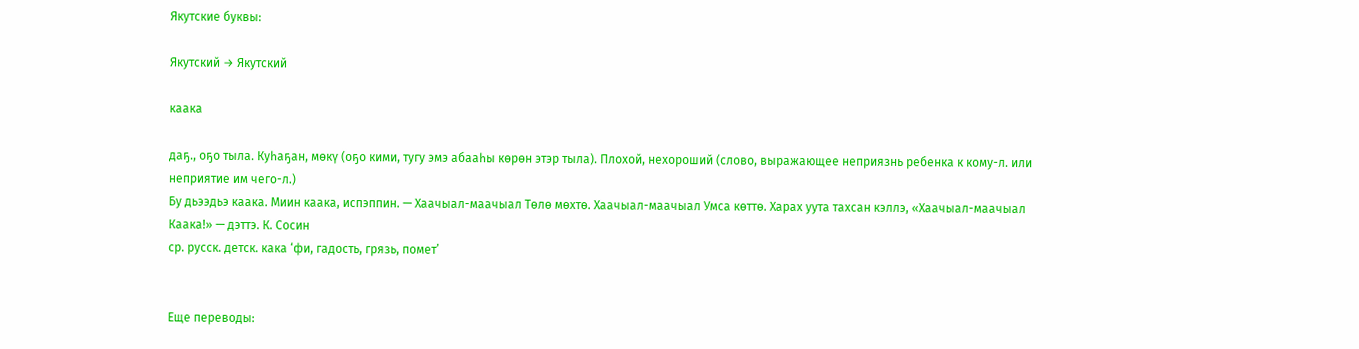Якутские буквы:

Якутский → Якутский

каака

даҕ., оҕо тыла. Куһаҕан, мөкү (оҕо кими, тугу эмэ абааһы көрөн этэр тыла). Плохой, нехороший (слово, выражающее неприязнь ребенка к кому-л. или неприятие им чего-л.)
Бу дьээдьэ каака. Миин каака, испэппин. — Хаачыал-маачыал Төлө мөхтө. Хаачыал-маачыал Умса көттө. Харах уута тахсан кэллэ, «Хаачыал-маачыал Каака!» — дэттэ. К. Сосин
ср. русск. детск. кака ‘фи, гадость, грязь, помет’


Еще переводы: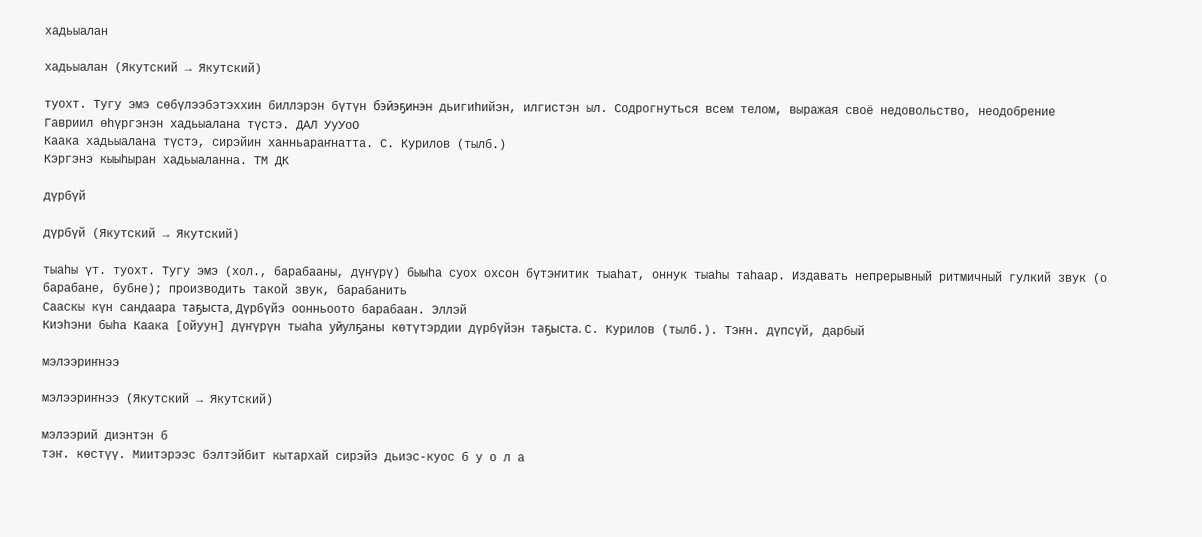хадьыалан

хадьыалан (Якутский → Якутский)

туохт. Тугу эмэ сөбүлээбэтэххин биллэрэн бүтүн бэйэҕинэн дьигиһийэн, илгистэн ыл. Содрогнуться всем телом, выражая своё недовольство, неодобрение
Гавриил өһүргэнэн хадьыалана түстэ. ДАЛ УуУоО
Каака хадьыалана түстэ, сирэйин ханньараҥнатта. С. Курилов (тылб.)
Кэргэнэ кыыһыран хадьыаланна. ТМ ДК

дүрбүй

дүрбүй (Якутский → Якутский)

тыаһы үт. туохт. Тугу эмэ (хол., барабааны, дүҥүрү) быыһа суох охсон бүтэҥитик тыаһат, оннук тыаһы таһаар. Издавать непрерывный ритмичный гулкий звук (о барабане, бубне); производить такой звук, барабанить
Сааскы күн сандаара таҕыста, Дүрбүйэ оонньоото барабаан. Эллэй
Киэһэни быһа Каака [ойуун] дүҥүрүн тыаһа уйулҕаны көтүтэрдии дүрбүйэн таҕыста. С. Курилов (тылб.). Тэҥн. дүпсүй, дарбый

мэлээриҥнээ

мэлээриҥнээ (Якутский → Якутский)

мэлээрий диэнтэн б
тэҥ. көстүү. Миитэрээс бэлтэйбит кытархай сирэйэ дьиэс-куос б у о л а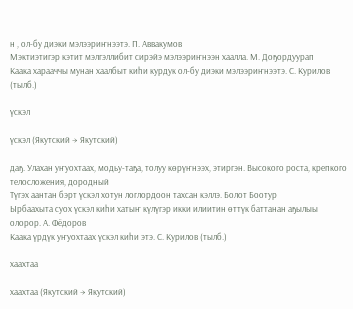н , ол-бу диэки мэлээриҥнээтэ. П. Аввакумов
Мэктиэтигэр кэтит мэлгэллибит сирэйэ мэлээриҥнээн хаалла. М. Доҕордуурап
Каака харааччы мунан хаалбыт киһи курдук ол-бу диэки мэлээриҥнээтэ. С. Курилов (тылб.)

үскэл

үскэл (Якутский → Якутский)

даҕ. Улахан уҥуохтаах, модьу-таҕа, толуу көрүҥнээх, этиргэн. Высокого роста, крепкого телосложения, дородный
Түгэх аантан бэрт үскэл хотун логлордоон тахсан кэллэ. Болот Боотур
Ырбаахыта суох үскэл киһи хатыҥ күлүгэр икки илиитин өттүк баттанан аҕылыы олорор. А. Фёдоров
Каака үрдүк уҥуохтаах үскэл киһи этэ. С. Курилов (тылб.)

хаахтаа

хаахтаа (Якутский → Якутский)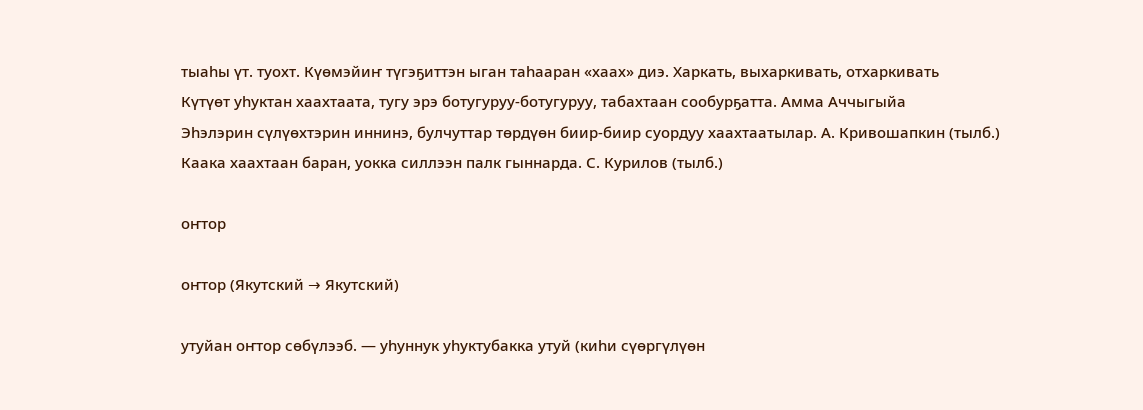тыаһы үт. туохт. Күөмэйиҥ түгэҕиттэн ыган таһааран «хаах» диэ. Харкать, выхаркивать, отхаркивать
Күтүөт уһуктан хаахтаата, тугу эрэ ботугуруу-ботугуруу, табахтаан сообурҕатта. Амма Аччыгыйа
Эһэлэрин сүлүөхтэрин иннинэ, булчуттар төрдүөн биир-биир суордуу хаахтаатылар. А. Кривошапкин (тылб.)
Каака хаахтаан баран, уокка силлээн палк гыннарда. С. Курилов (тылб.)

оҥтор

оҥтор (Якутский → Якутский)

утуйан оҥтор сөбүлээб. — уһуннук уһуктубакка утуй (киһи сүөргүлүөн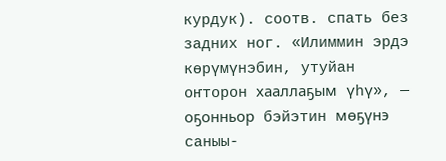курдук). соотв. спать без задних ног. «Илиммин эрдэ көрүмүнэбин, утуйан оҥторон хааллаҕым үһү», — оҕонньор бэйэтин мөҕүнэ саныы-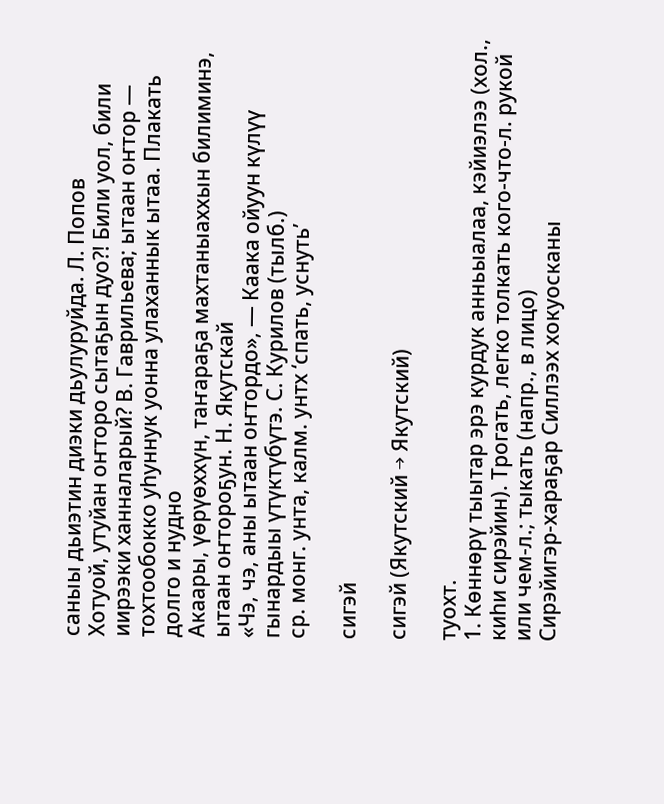саныы дьиэтин диэки дьулуруйда. Л. Попов
Хотуой, утуйан оҥторо сытаҕын дуо?! Били уол, били иирээки ханналарый? В. Гаврильева; ытаан оҥтор — тохтообокко уһуннук уонна улаханнык ытаа. Плакать долго и нудно
Акаары, үөрүөххүн, таҥараҕа махтаныаххын билиминэ, ытаан оҥтороҕун. Н. Якутскай
«Чэ, чэ, аны ытаан оҥтордо», — Каака ойуун күлүү гынардыы үтүктүбүтэ. С. Курилов (тылб.)
ср. монг. унта, калм. унтх ‘спать, уснуть’

сигэй

сигэй (Якутский → Якутский)

туохт.
1. Көннөрү тыытар эрэ курдук анньыалаа, кэйиэлээ (хол., киһи сирэйин). Трогать, легко толкать кого-что-л. рукой или чем-л.; тыкать (напр., в лицо)
Сирэйигэр-хараҕар Силлээх хокуосканы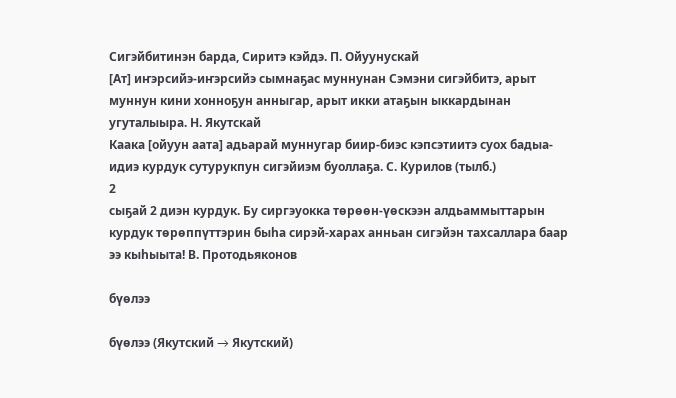Сигэйбитинэн барда, Сиритэ кэйдэ. П. Ойуунускай
[Ат] иҥэрсийэ-иҥэрсийэ сымнаҕас муннунан Сэмэни сигэйбитэ, арыт муннун кини хонноҕун анныгар, арыт икки атаҕын ыккардынан угуталыыра. Н. Якутскай
Каака [ойуун аата] адьарай муннугар биир-биэс кэпсэтиитэ суох бадыа-идиэ курдук сутурукпун сигэйиэм буоллаҕа. С. Курилов (тылб.)
2
сыҕай 2 диэн курдук. Бу сиргэуокка төрөөн-үөскээн алдьаммыттарын курдук төрөппүттэрин быһа сирэй-харах анньан сигэйэн тахсаллара баар ээ кыһыыта! В. Протодьяконов

бүөлээ

бүөлээ (Якутский → Якутский)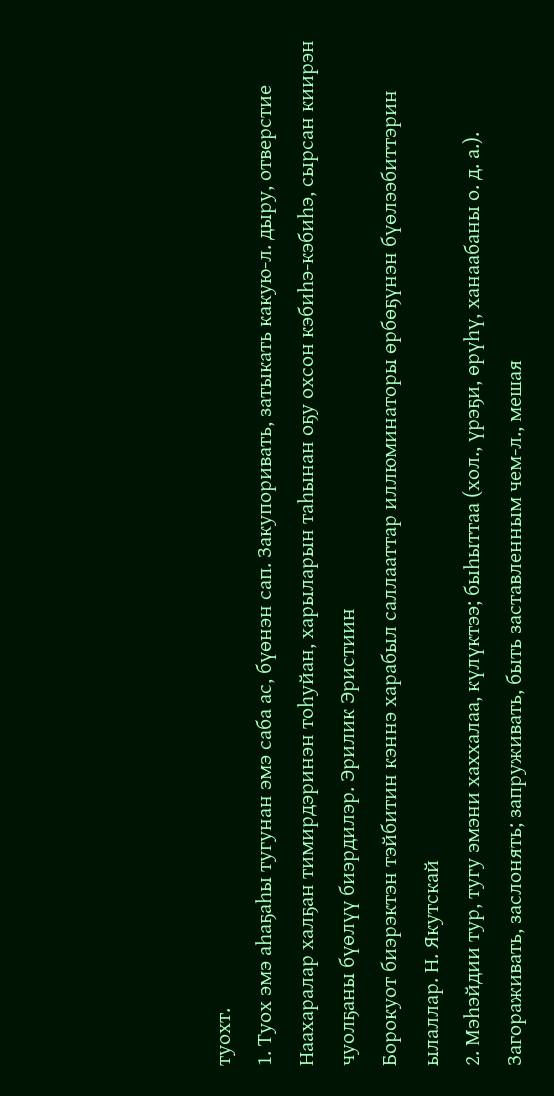туохт.
1. Туох эмэ аһаҕаһы тугунан эмэ саба ас, бүөнэн сап. Закупоривать, затыкать какую-л. дыру, отверстие
Наахаралар халҕан тимирдэринэн тоһуйан, харыларын таһынан оҕу охсон кэбиһэ-кэбиһэ, сырсан киирэн чуолҕаны бүөлүү биэрдилэр. Эрилик Эристиин
Борокуот биэрэктэн тэйбитин кэннэ харабыл саллааттар иллюминаторы өрбөҕүнэн бүөлээбиттэрин ылаллар. Н. Якутскай
2. Мэһэйдии тур, тугу эмэни хаххалаа, күлүктээ; быһыттаа (хол., үрэҕи, өрүһү, ханаабаны о. д. а.). Загораживать, заслонять; запруживать, быть заставленным чем-л., мешая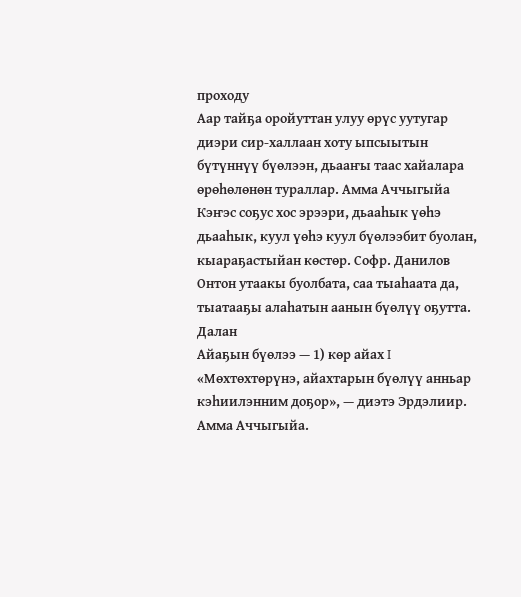проходу
Аар тайҕа оройуттан улуу өрүс уутугар диэри сир-халлаан хоту ыпсыытын бүтүннүү бүөлээн, дьааҥы таас хайалара өрөһөлөнөн тураллар. Амма Аччыгыйа
Кэҥэс соҕус хос эрээри, дьааһык үөһэ дьааһык, куул үөһэ куул бүөлээбит буолан, кыараҕастыйан көстөр. Софр. Данилов
Онтон утаакы буолбата, саа тыаһаата да, тыатааҕы алаһатын аанын бүөлүү оҕутта. Далан
Айаҕын бүөлээ — 1) көр айах I
«Мөхтөхтөрүнэ, айахтарын бүөлүү анньар кэһиилэнним доҕор», — диэтэ Эрдэлиир. Амма Аччыгыйа.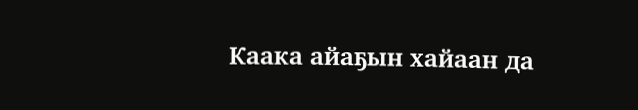Каака айаҕын хайаан да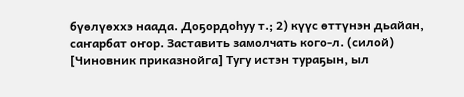бүөлүөххэ наада. Доҕордоһуу т.; 2) күүс өттүнэн дьайан, саҥарбат оҥор. Заставить замолчать кого-л. (силой)
[Чиновник приказнойга] Тугу истэн тураҕын, ыл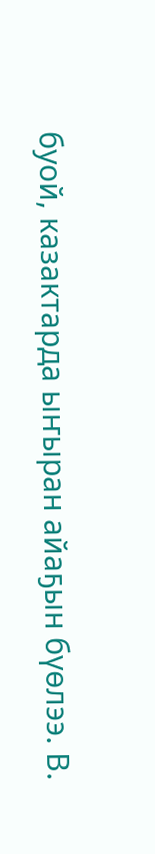буой, казактарда ыҥыран айаҕын бүөлээ. В.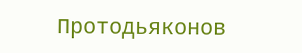Протодьяконов